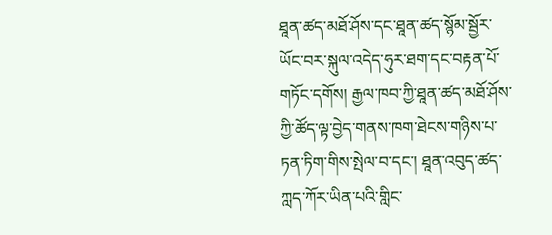ཐཱན་ཚད་མཐོ་ཤོས་དང་ཐཱན་ཚད་སྙོམ་སྦྱོར་ཡོང་བར་སྐུལ་འདེད་ཧུར་ཐག་དང་བརྟན་པོ་གཏོང་དགོས། རྒྱལ་ཁབ་ཀྱི་ཐཱན་ཚད་མཐོ་ཤོས་ཀྱི་ཚོད་ལྟ་བྱེད་གནས་ཁག་ཐེངས་གཉིས་པ་ཏན་ཏིག་གིས་སྤེལ་བ་དང་། ཐཱན་འབུད་ཚད་ཀླད་ཀོར་ཡིན་པའི་གླིང་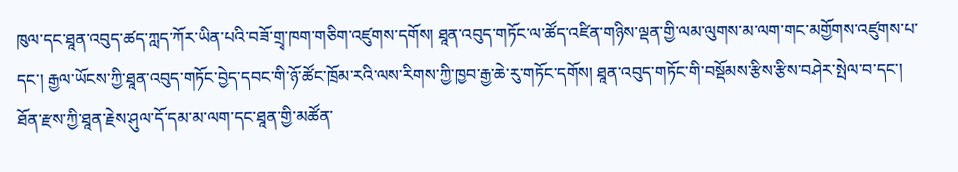ཁུལ་དང་ཐཱན་འབུད་ཚད་ཀླད་ཀོར་ཡིན་པའི་བཟོ་གྲྭ་ཁག་གཅིག་འཛུགས་དགོས། ཐཱན་འབུད་གཏོང་ལ་ཚོད་འཛིན་གཉིས་ལྡན་གྱི་ལམ་ལུགས་མ་ལག་གང་མགྱོགས་འཛུགས་པ་དང་། རྒྱལ་ཡོངས་ཀྱི་ཐཱན་འབུད་གཏོང་བྱེད་དབང་གི་ཉོ་ཚོང་ཁྲོམ་རའི་ལས་རིགས་ཀྱི་ཁྱབ་རྒྱ་ཆེ་རུ་གཏོང་དགོས། ཐཱན་འབུད་གཏོང་གི་བསྡོམས་རྩིས་རྩིས་བཤེར་སྤེལ་བ་དང་། ཐོན་རྫས་ཀྱི་ཐཱན་རྗེས་ཤུལ་དོ་དམ་མ་ལག་དང་ཐཱན་གྱི་མཚོན་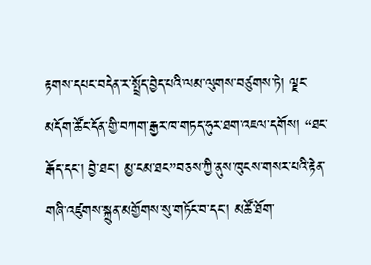རྟགས་དཔང་བདེན་ར་སྤྲོད་བྱེད་པའི་ལམ་ལུགས་བཙུགས་ཏེ། ལྗང་མདོག་ཚོང་དོན་གྱི་བཀག་རྒྱར་ཁ་གཏད་ཧུར་ཐག་འཇལ་དགོས། “ཐང་རྒོད་དང་། བྱེ་ཐང་། མྱ་ངམ་ཐང”བཅས་ཀྱི་ནུས་ཁུངས་གསར་པའི་རྟེན་གཞི་འཛུགས་སྐྲུན་མགྱོགས་སུ་གཏོང་བ་དང་། མཚོ་ཐོག་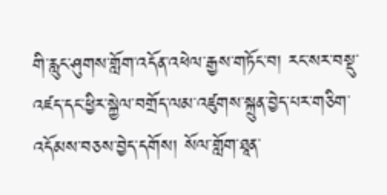གི་རླུང་ཤུགས་གློག་འདོན་འཕེལ་རྒྱས་གཏོང་བ། རང་སར་བསྡུ་འཛད་དང་ཕྱིར་སྐྱེལ་བགྲོད་ལམ་འཛུགས་སྐྲུན་བྱེད་པར་གཅིག་འདོམས་བཅས་བྱེད་དགོས། སོལ་གློག་ཐཱན་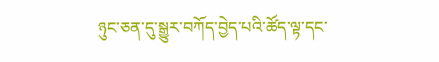ཉུང་ཅན་དུ་སྒྱུར་བཀོད་བྱེད་པའི་ཚོད་ལྟ་དང་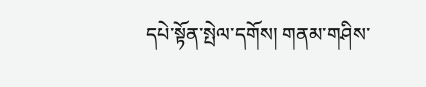དཔེ་སྟོན་སྤེལ་དགོས། གནམ་གཤིས་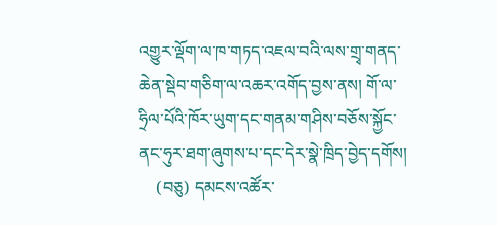འགྱུར་ལྡོག་ལ་ཁ་གཏད་འཇལ་བའི་ལས་གྲྭ་གནད་ཆེན་སྡེབ་གཅིག་ལ་འཆར་འགོད་བྱས་ནས། གོ་ལ་ཧྲིལ་པོའི་ཁོར་ཡུག་དང་གནམ་གཤིས་བཅོས་སྐྱོང་ནང་ཧུར་ཐག་ཞུགས་པ་དང་དེར་སྣེ་ཁྲིད་བྱེད་དགོས།
    (བཅུ) དམངས་འཚོར་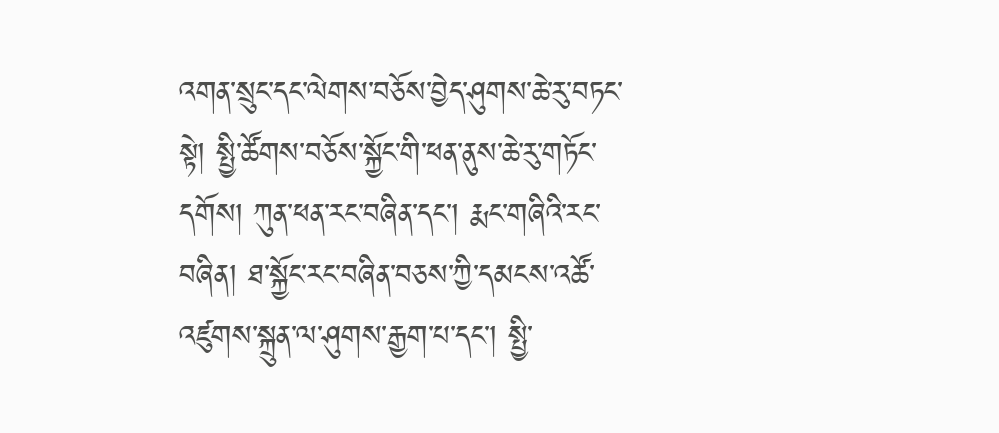འགན་སྲུང་དང་ལེགས་བཅོས་བྱེད་ཤུགས་ཆེ་རུ་བཏང་སྟེ། སྤྱི་ཚོགས་བཅོས་སྐྱོང་གི་ཕན་ནུས་ཆེ་རུ་གཏོང་དགོས། ཀུན་ཕན་རང་བཞིན་དང་། རྨང་གཞིའི་རང་བཞིན། ཐ་སྐྱོང་རང་བཞིན་བཅས་ཀྱི་དམངས་འཚོ་འཛུགས་སྐྲུན་ལ་ཤུགས་རྒྱག་པ་དང་། སྤྱི་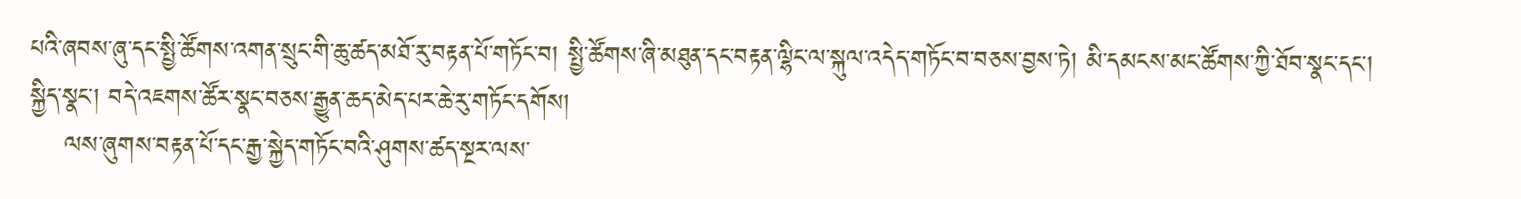པའི་ཞབས་ཞུ་དང་སྤྱི་ཚོགས་འགན་སྲུང་གི་ཆུ་ཚད་མཐོ་རུ་བརྟན་པོ་གཏོང་བ། སྤྱི་ཚོགས་ཞི་མཐུན་དང་བརྟན་ལྷིང་ལ་སྐུལ་འདེད་གཏོང་བ་བཅས་བྱས་ཏེ། མི་དམངས་མང་ཚོགས་ཀྱི་ཐོབ་སྣང་དང་། སྐྱིད་སྣང་། བདེ་འཇགས་ཚོར་སྣང་བཅས་རྒྱུན་ཆད་མེད་པར་ཆེ་རུ་གཏོང་དགོས།
    ལས་ཞུགས་བརྟན་པོ་དང་རྒྱ་སྐྱེད་གཏོང་བའི་ཤུགས་ཚད་སྔར་ལས་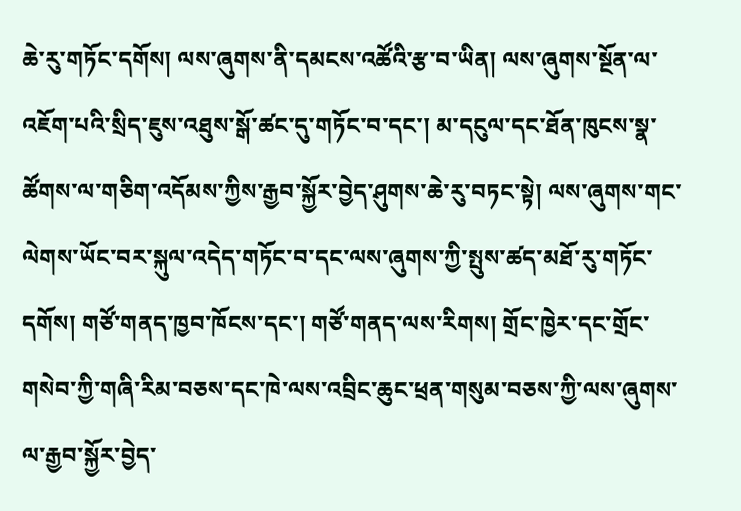ཆེ་རུ་གཏོང་དགོས། ལས་ཞུགས་ནི་དམངས་འཚོའི་རྩ་བ་ཡིན། ལས་ཞུགས་སྔོན་ལ་འཇོག་པའི་སྲིད་ཇུས་འཐུས་སྒོ་ཚང་དུ་གཏོང་བ་དང་། མ་དངུལ་དང་ཐོན་ཁུངས་སྣ་ཚོགས་ལ་གཅིག་འདོམས་ཀྱིས་རྒྱབ་སྐྱོར་བྱེད་ཤུགས་ཆེ་རུ་བཏང་སྟེ། ལས་ཞུགས་གང་ལེགས་ཡོང་བར་སྐུལ་འདེད་གཏོང་བ་དང་ལས་ཞུགས་ཀྱི་སྤུས་ཚད་མཐོ་རུ་གཏོང་དགོས། གཙོ་གནད་ཁྱབ་ཁོངས་དང་། གཙོ་གནད་ལས་རིགས། གྲོང་ཁྱེར་དང་གྲོང་གསེབ་ཀྱི་གཞི་རིམ་བཅས་དང་ཁེ་ལས་འབྲིང་ཆུང་ཕྲན་གསུམ་བཅས་ཀྱི་ལས་ཞུགས་ལ་རྒྱབ་སྐྱོར་བྱེད་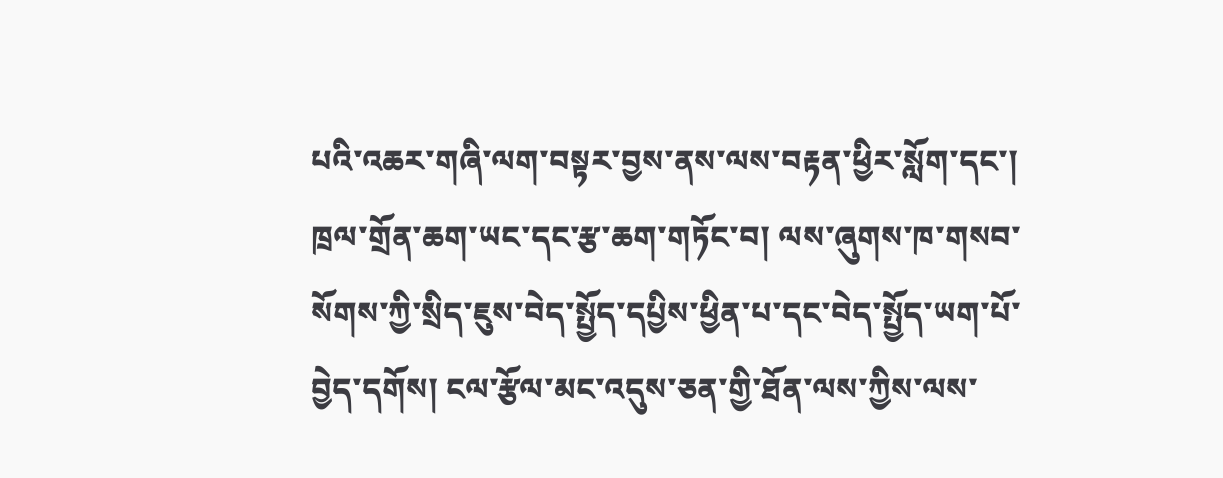པའི་འཆར་གཞི་ལག་བསྟར་བྱས་ནས་ལས་བརྟན་ཕྱིར་སློག་དང་། ཁྲལ་གྲོན་ཆག་ཡང་དང་རྩ་ཆག་གཏོང་བ། ལས་ཞུགས་ཁ་གསབ་སོགས་ཀྱི་སྲིད་ཇུས་བེད་སྤྱོད་དཔྱིས་ཕྱིན་པ་དང་བེད་སྤྱོད་ཡག་པོ་བྱེད་དགོས། ངལ་རྩོལ་མང་འདུས་ཅན་གྱི་ཐོན་ལས་ཀྱིས་ལས་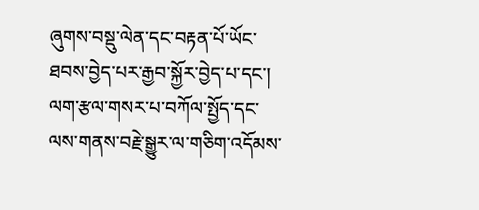ཞུགས་བསྡུ་ལེན་དང་བརྟན་པོ་ཡོང་ཐབས་བྱེད་པར་རྒྱབ་སྐྱོར་བྱེད་པ་དང་། ལག་རྩལ་གསར་པ་བཀོལ་སྤྱོད་དང་ལས་གནས་བརྗེ་སྒྱུར་ལ་གཅིག་འདོམས་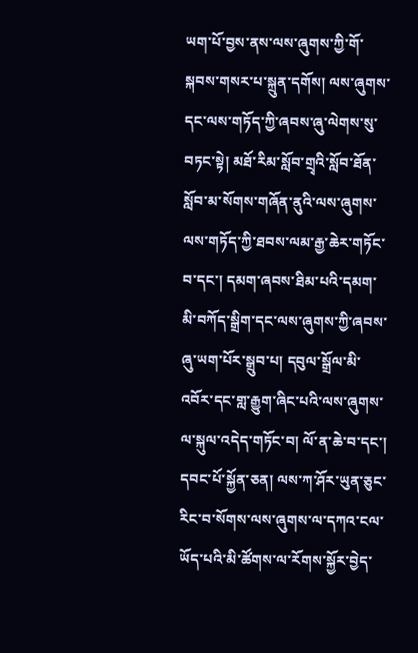ཡག་པོ་བྱས་ནས་ལས་ཞུགས་ཀྱི་གོ་སྐབས་གསར་པ་སྐྲུན་དགོས། ལས་ཞུགས་དང་ལས་གཏོད་ཀྱི་ཞབས་ཞུ་ལེགས་སུ་བཏང་སྟེ། མཐོ་རིམ་སློབ་གྲྭའི་སློབ་ཐོན་སློབ་མ་སོགས་གཞོན་ནུའི་ལས་ཞུགས་ལས་གཏོད་ཀྱི་ཐབས་ལམ་རྒྱ་ཆེར་གཏོང་བ་དང་། དམག་ཞབས་ཐིམ་པའི་དམག་མི་བཀོད་སྒྲིག་དང་ལས་ཞུགས་ཀྱི་ཞབས་ཞུ་ཡག་པོར་སྒྲུབ་པ། དབུལ་སྒྲོལ་མི་འབོར་དང་གླ་རྒྱུག་ཞིང་པའི་ལས་ཞུགས་ལ་སྐུལ་འདེད་གཏོང་བ། ལོ་ན་ཆེ་བ་དང་། དབང་པོ་སྐྱོན་ཅན། ལས་ཀ་ཤོར་ཡུན་ཅུང་རིང་བ་སོགས་ལས་ཞུགས་ལ་དཀའ་ངལ་ཡོད་པའི་མི་ཚོགས་ལ་རོགས་སྐྱོར་བྱེད་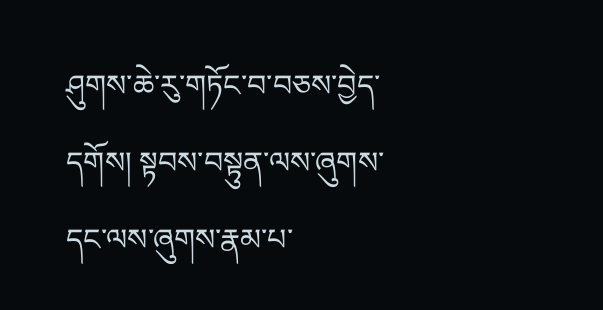ཤུགས་ཆེ་རུ་གཏོང་བ་བཅས་བྱེད་དགོས། སྟབས་བསྟུན་ལས་ཞུགས་དང་ལས་ཞུགས་རྣམ་པ་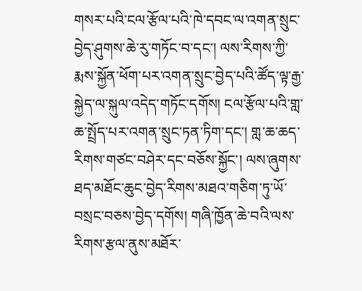གསར་པའི་ངལ་རྩོལ་པའི་ཁེ་དབང་ལ་འགན་སྲུང་བྱེད་ཤུགས་ཆེ་རུ་གཏོང་བ་དང་། ལས་རིགས་ཀྱི་རྨས་སྐྱོན་ཕོག་པར་འགན་སྲུང་བྱེད་པའི་ཚོད་ལྟ་རྒྱ་སྐྱེད་ལ་སྐུལ་འདེད་གཏོང་དགོས། ངལ་རྩོལ་པའི་གླ་ཆ་སྤྲོད་པར་འགན་སྲུང་ཏན་ཏིག་དང་། གླ་ཆ་ཆད་རིགས་གཙང་བཤེར་དང་བཅོས་སྐྱོང་། ལས་ཞུགས་ཐད་མཐོང་ཆུང་བྱེད་རིགས་མཐའ་གཅིག་ཏུ་ཡོ་བསྲང་བཅས་བྱེད་དགོས། གཞི་ཁྱོན་ཆེ་བའི་ལས་རིགས་རྩལ་ནུས་མཐོར་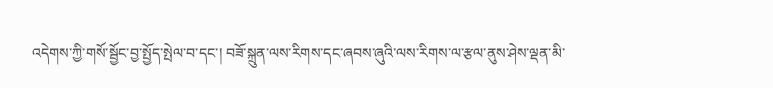འདེགས་ཀྱི་གསོ་སྦྱོང་བྱ་སྤྱོད་སྤེལ་བ་དང་། བཟོ་སྐྲུན་ལས་རིགས་དང་ཞབས་ཞུའི་ལས་རིགས་ལ་རྩལ་ནུས་ཤེས་ལྡན་མི་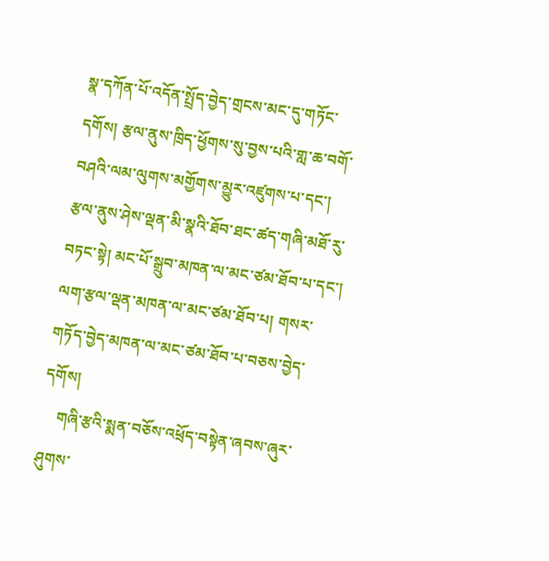སྣ་དཀོན་པོ་འདོན་སྤྲོད་བྱེད་གྲངས་མང་དུ་གཏོང་དགོས། རྩལ་ནུས་ཁྲིད་ཕྱོགས་སུ་བྱས་པའི་གླ་ཆ་བགོ་བཤའི་ལམ་ལུགས་མགྱོགས་མྱུར་འཛུགས་པ་དང་། རྩལ་ནུས་ཤེས་ལྡན་མི་སྣའི་ཐོབ་ཐང་ཚད་གཞི་མཐོ་རུ་བཏང་སྟེ། མང་པོ་སྒྲུབ་མཁན་ལ་མང་ཙམ་ཐོབ་པ་དང་། ལག་རྩལ་ལྡན་མཁན་ལ་མང་ཙམ་ཐོབ་པ། གསར་གཏོད་བྱེད་མཁན་ལ་མང་ཙམ་ཐོབ་པ་བཅས་བྱེད་དགོས།
    གཞི་རྩའི་སྨན་བཅོས་འཕྲོད་བསྟེན་ཞབས་ཞུར་ཤུགས་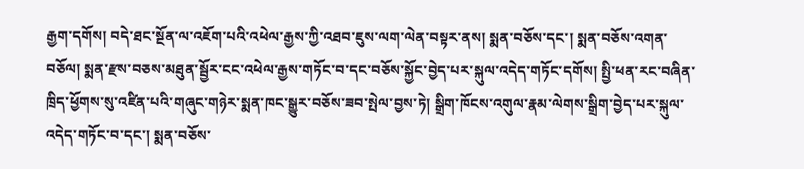རྒྱག་དགོས། བདེ་ཐང་སྔོན་ལ་འཇོག་པའི་འཕེལ་རྒྱས་ཀྱི་འཐབ་ཇུས་ལག་ལེན་བསྟར་ནས། སྨན་བཅོས་དང་། སྨན་བཅོས་འགན་བཅོལ། སྨན་རྫས་བཅས་མཐུན་སྦྱོར་ངང་འཕེལ་རྒྱས་གཏོང་བ་དང་བཅོས་སྐྱོང་བྱེད་པར་སྐུལ་འདེད་གཏོང་དགོས། སྤྱི་ཕན་རང་བཞིན་ཁྲིད་ཕྱོགས་སུ་འཛིན་པའི་གཞུང་གཉེར་སྨན་ཁང་སྒྱུར་བཅོས་ཟབ་སྤེལ་བྱས་ཏེ། སྒྲིག་ཁོངས་འགུལ་རྣམ་ལེགས་སྒྲིག་བྱེད་པར་སྐུལ་འདེད་གཏོང་བ་དང་། སྨན་བཅོས་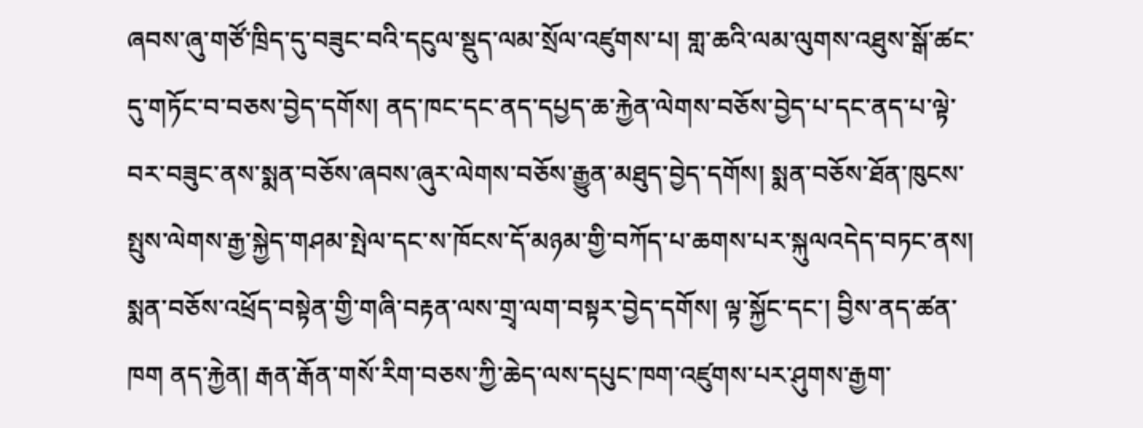ཞབས་ཞུ་གཙོ་ཁྲིད་དུ་བཟུང་བའི་དངུལ་སྡུད་ལམ་སྲོལ་འཛུགས་པ། གླ་ཆའི་ལམ་ལུགས་འཐུས་སྒོ་ཚང་དུ་གཏོང་བ་བཅས་བྱེད་དགོས། ནད་ཁང་དང་ནད་དཔྱད་ཆ་རྐྱེན་ལེགས་བཅོས་བྱེད་པ་དང་ནད་པ་ལྟེ་བར་བཟུང་ནས་སྨན་བཅོས་ཞབས་ཞུར་ལེགས་བཅོས་རྒྱུན་མཐུད་བྱེད་དགོས། སྨན་བཅོས་ཐོན་ཁུངས་སྤུས་ལེགས་རྒྱ་སྐྱེད་གཤམ་སྤེལ་དང་ས་ཁོངས་དོ་མཉམ་གྱི་བཀོད་པ་ཆགས་པར་སྐུལའདེད་བཏང་ནས། སྨན་བཅོས་འཕྲོད་བསྟེན་གྱི་གཞི་བརྟན་ལས་གྲྭ་ལག་བསྟར་བྱེད་དགོས། ལྟ་སྐྱོང་དང་། བྱིས་ནད་ཚན་ཁག ནད་རྐྱེན། རྒན་རྒོན་གསོ་རིག་བཅས་ཀྱི་ཆེད་ལས་དཔུང་ཁག་འཛུགས་པར་ཤུགས་རྒྱག་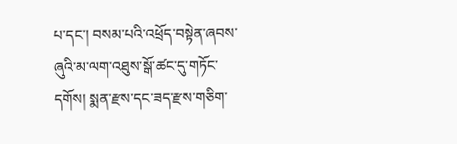པ་དང་། བསམ་པའི་འཕྲོད་བསྟེན་ཞབས་ཞུའི་མ་ལག་འཐུས་སྒོ་ཚང་དུ་གཏོང་དགོས། སྨན་རྫས་དང་ཟད་རྫས་གཅིག་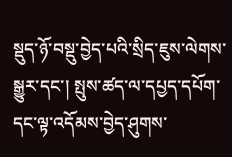སྡུད་ཉོ་བསྡུ་བྱེད་པའི་སྲིད་ཇུས་ལེགས་སྒྱུར་དང་། སྤུས་ཚད་ལ་དཔྱད་དཔོག་དང་ལྟ་འདོམས་བྱེད་ཤུགས་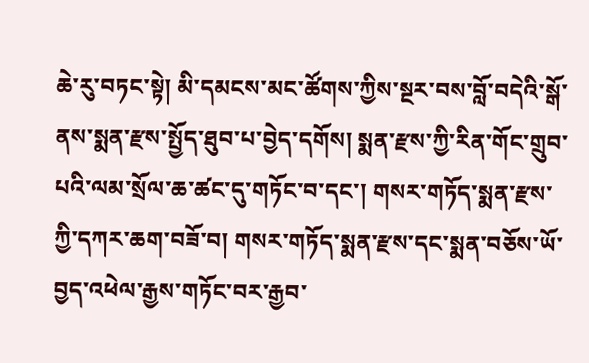ཆེ་རུ་བཏང་སྟེ། མི་དམངས་མང་ཚོགས་ཀྱིས་སྔར་བས་བློ་བདེའི་སྒོ་ནས་སྨན་རྫས་སྤྱོད་ཐུབ་པ་བྱེད་དགོས། སྨན་རྫས་ཀྱི་རིན་གོང་གྲུབ་པའི་ལམ་སྲོལ་ཆ་ཚང་དུ་གཏོང་བ་དང་། གསར་གཏོད་སྨན་རྫས་ཀྱི་དཀར་ཆག་བཟོ་བ། གསར་གཏོད་སྨན་རྫས་དང་སྨན་བཅོས་ཡོ་བྱད་འཕེལ་རྒྱས་གཏོང་བར་རྒྱབ་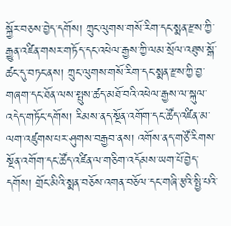སྐྱོར་བཅས་བྱེད་དགོས། ཀྲུང་ལུགས་གསོ་རིག་དང་སྨན་རྫས་ཀྱི་རྒྱུན་འཛིན་གསར་གཏོད་དང་འཕེལ་རྒྱས་ཀྱི་ལམ་སྲོལ་འཐུས་སྒོ་ཚང་དུ་བཏང་ནས། ཀྲུང་ལུགས་གསོ་རིག་དང་སྨན་རྫས་ཀྱི་བྱ་གཞག་དང་ཐོན་ལས་སྤུས་ཚད་མཐོ་བའི་འཕེལ་རྒྱས་ལ་སྐུལ་འདེད་གཏོང་དགོས། རིམས་ནད་སྔོན་འགོག་དང་ཚོད་འཛིན་མ་ལག་འཛུགས་པར་ཤུགས་བརྒྱབ་ནས། འགོས་ནད་གཙོ་རིགས་སྔོན་འགོག་དང་ཚོད་འཛིན་ལ་གཅིག་འདོམས་ཡག་པོ་བྱེད་དགོས། གྲོང་མིའི་སྨན་བཅོས་འགན་བཅོལ་དང་གཞི་རྩའི་སྤྱི་པའི་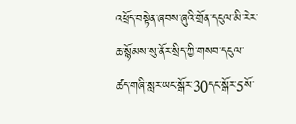འཕྲོད་བསྟེན་ཞབས་ཞུའི་གྲོན་དངུལ་མི་རེར་ཆ་སྙོམས་སུ་ནོར་སྲིད་ཀྱི་གསབ་དངུལ་ཚད་གཞི་སླར་ཡང་སྒོར་30དང་སྒོར་5སོ་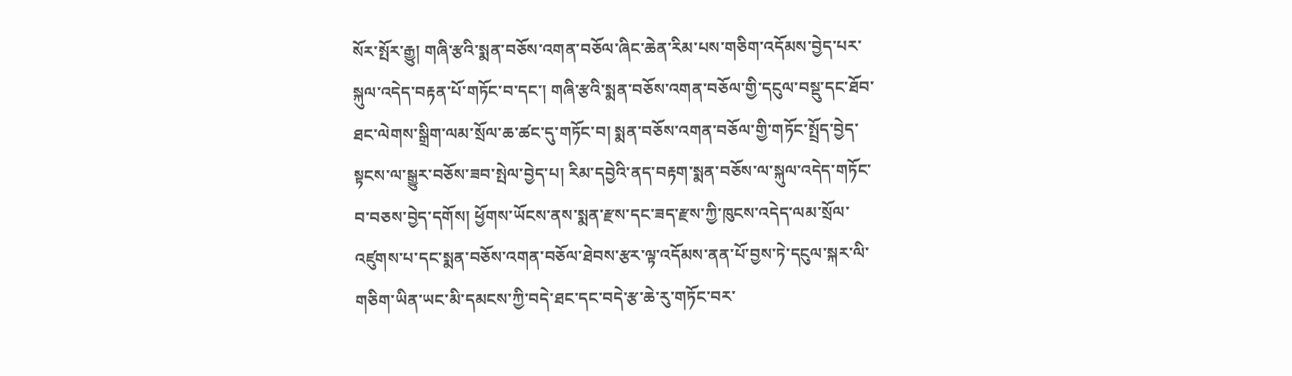སོར་སྤོར་རྒྱུ། གཞི་རྩའི་སྨན་བཅོས་འགན་བཅོལ་ཞིང་ཆེན་རིམ་པས་གཅིག་འདོམས་བྱེད་པར་སྐུལ་འདེད་བརྟན་པོ་གཏོང་བ་དང་། གཞི་རྩའི་སྨན་བཅོས་འགན་བཅོལ་གྱི་དངུལ་བསྡུ་དང་ཐོབ་ཐང་ལེགས་སྒྲིག་ལམ་སྲོལ་ཆ་ཚང་དུ་གཏོང་བ། སྨན་བཅོས་འགན་བཅོལ་གྱི་གཏོང་སྤྲོད་བྱེད་སྟངས་ལ་སྒྱུར་བཅོས་ཟབ་སྤེལ་བྱེད་པ། རིམ་དབྱེའི་ནད་བརྟག་སྨན་བཅོས་ལ་སྐུལ་འདེད་གཏོང་བ་བཅས་བྱེད་དགོས། ཕྱོགས་ཡོངས་ནས་སྨན་རྫས་དང་ཟད་རྫས་ཀྱི་ཁུངས་འདེད་ལམ་སྲོལ་འཛུགས་པ་དང་སྨན་བཅོས་འགན་བཅོལ་ཐེབས་རྩར་ལྟ་འདོམས་ནན་པོ་བྱས་ཏེ་དངུལ་སྐར་ལི་གཅིག་ཡིན་ཡང་མི་དམངས་ཀྱི་བདེ་ཐང་དང་བདེ་རྩ་ཆེ་རུ་གཏོང་བར་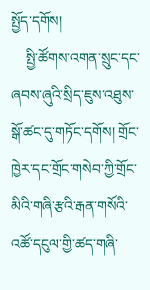སྤྱོད་དགོས།
    སྤྱི་ཚོགས་འགན་སྲུང་དང་ཞབས་ཞུའི་སྲིད་ཇུས་འཐུས་སྒོ་ཚང་དུ་གཏོང་དགོས། གྲོང་ཁྱེར་དང་གྲོང་གསེབ་ཀྱི་གྲོང་མིའི་གཞི་རྩའི་རྒན་གསོའི་འཚོ་དངུལ་གྱི་ཚད་གཞི་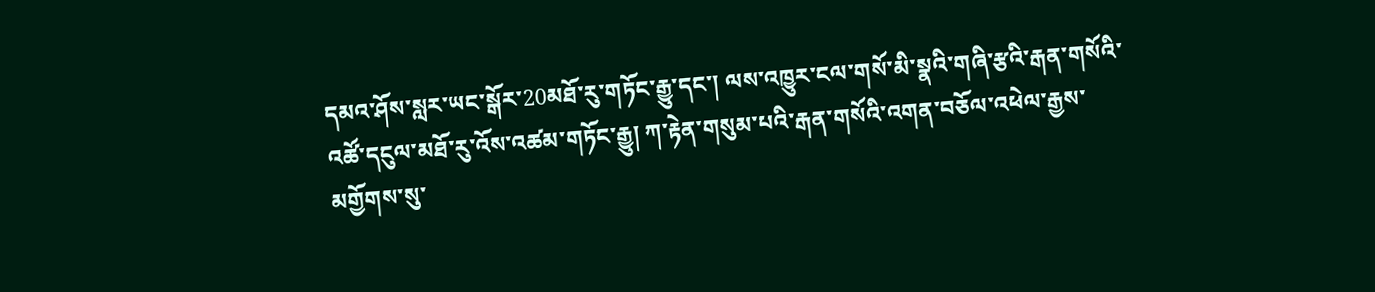དམའ་ཤོས་སླར་ཡང་སྒོར་20མཐོ་རུ་གཏོང་རྒྱུ་དང་། ལས་འཁྱུར་ངལ་གསོ་མི་སྣའི་གཞི་རྩའི་རྒན་གསོའི་འཚོ་དངུལ་མཐོ་རུ་འོས་འཚམ་གཏོང་རྒྱུ། ཀ་རྟེན་གསུམ་པའི་རྒན་གསོའི་འགན་བཅོལ་འཕེལ་རྒྱས་མགྱོགས་སུ་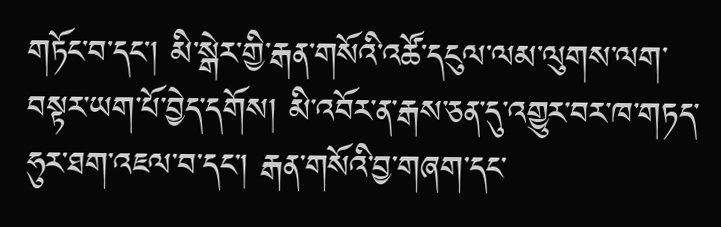གཏོང་བ་དང་། མི་སྒེར་གྱི་རྒན་གསོའི་འཚོ་དངུལ་ལམ་ལུགས་ལག་བསྟར་ཡག་པོ་བྱེད་དགོས། མི་འབོར་ན་རྒས་ཅན་དུ་འགྱུར་བར་ཁ་གཏད་ཧུར་ཐག་འཇལ་བ་དང་། རྒན་གསོའི་བྱ་གཞག་དང་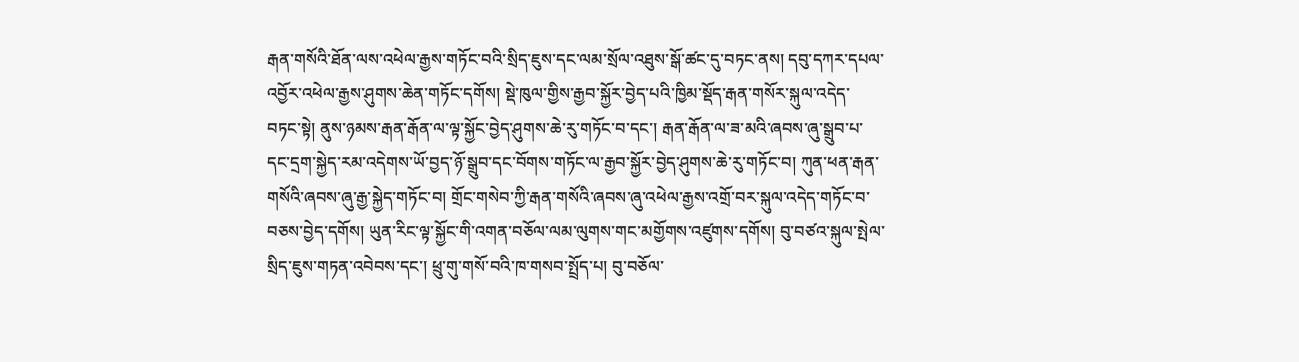རྒན་གསོའི་ཐོན་ལས་འཕེལ་རྒྱས་གཏོང་བའི་སྲིད་ཇུས་དང་ལམ་སྲོལ་འཐུས་སྒོ་ཚང་དུ་བཏང་ནས། དབུ་དཀར་དཔལ་འབྱོར་འཕེལ་རྒྱས་ཤུགས་ཆེན་གཏོང་དགོས། སྡེ་ཁུལ་གྱིས་རྒྱབ་སྐྱོར་བྱེད་པའི་ཁྱིམ་སྡོད་རྒན་གསོར་སྐུལ་འདེད་བཏང་སྟེ། ནུས་ཉམས་རྒན་རྒོན་ལ་ལྟ་སྐྱོང་བྱེད་ཤུགས་ཆེ་རུ་གཏོང་བ་དང་། རྒན་རྒོན་ལ་ཟ་མའི་ཞབས་ཞུ་སྒྲུབ་པ་དང་དྲག་སྐྱེད་རམ་འདེགས་ཡོ་བྱད་ཉོ་སྒྲུབ་དང་བོགས་གཏོང་ལ་རྒྱབ་སྐྱོར་བྱེད་ཤུགས་ཆེ་རུ་གཏོང་བ། ཀུན་ཕན་རྒན་གསོའི་ཞབས་ཞུ་རྒྱ་སྐྱེད་གཏོང་བ། གྲོང་གསེབ་ཀྱི་རྒན་གསོའི་ཞབས་ཞུ་འཕེལ་རྒྱས་འགྲོ་བར་སྐུལ་འདེད་གཏོང་བ་བཅས་བྱེད་དགོས། ཡུན་རིང་ལྟ་སྐྱོང་གི་འགན་བཅོལ་ལམ་ལུགས་གང་མགྱོགས་འཛུགས་དགོས། བུ་བཙའ་སྐུལ་སྤེལ་སྲིད་ཇུས་གཏན་འབེབས་དང་། ཕྲུ་གུ་གསོ་བའི་ཁ་གསབ་སྤྲོད་པ། བུ་བཅོལ་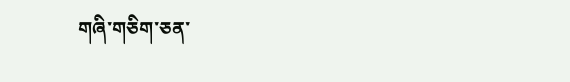གཞི་གཅིག་ཅན་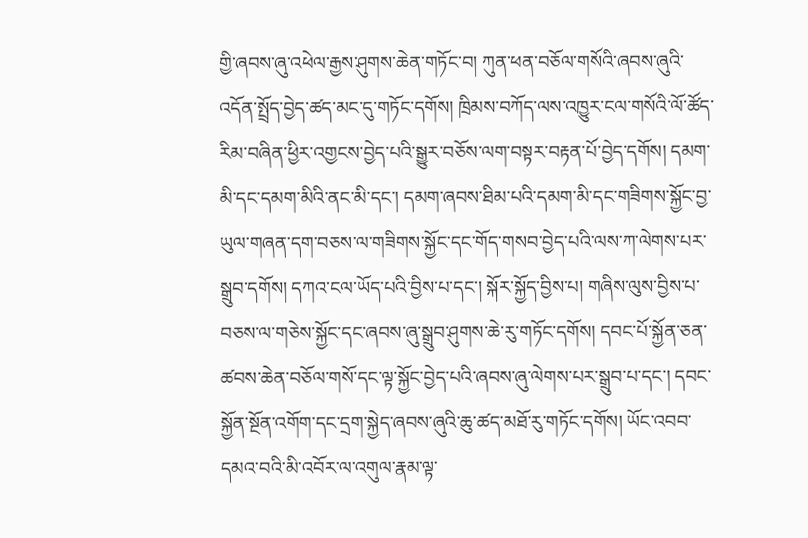གྱི་ཞབས་ཞུ་འཕེལ་རྒྱས་ཤུགས་ཆེན་གཏོང་བ། ཀུན་ཕན་བཅོལ་གསོའི་ཞབས་ཞུའི་འདོན་སྤྲོད་བྱེད་ཚད་མང་དུ་གཏོང་དགོས། ཁྲིམས་བཀོད་ལས་འཁྱུར་ངལ་གསོའི་ལོ་ཚོད་རིམ་བཞིན་ཕྱིར་འགྱངས་བྱེད་པའི་སྒྱུར་བཅོས་ལག་བསྟར་བརྟན་པོ་བྱེད་དགོས། དམག་མི་དང་དམག་མིའི་ནང་མི་དང་། དམག་ཞབས་ཐིམ་པའི་དམག་མི་དང་གཟིགས་སྐྱོང་བྱ་ཡུལ་གཞན་དག་བཅས་ལ་གཟིགས་སྐྱོང་དང་གོད་གསབ་བྱེད་པའི་ལས་ཀ་ལེགས་པར་སྒྲུབ་དགོས། དཀའ་ངལ་ཡོད་པའི་བྱིས་པ་དང་། སྐོར་སྐྱོད་བྱིས་པ། གཞིས་ལུས་བྱིས་པ་བཅས་ལ་གཅེས་སྐྱོང་དང་ཞབས་ཞུ་སྒྲུབ་ཤུགས་ཆེ་རུ་གཏོང་དགོས། དབང་པོ་སྐྱོན་ཅན་ཚབས་ཆེན་བཅོལ་གསོ་དང་ལྟ་སྐྱོང་བྱེད་པའི་ཞབས་ཞུ་ལེགས་པར་སྒྲུབ་པ་དང་། དབང་སྐྱོན་སྔོན་འགོག་དང་དྲག་སྐྱེད་ཞབས་ཞུའི་ཆུ་ཚད་མཐོ་རུ་གཏོང་དགོས། ཡོང་འབབ་དམའ་བའི་མི་འབོར་ལ་འགུལ་རྣམ་ལྟ་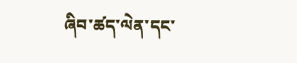ཞིབ་ཚད་ལེན་དང་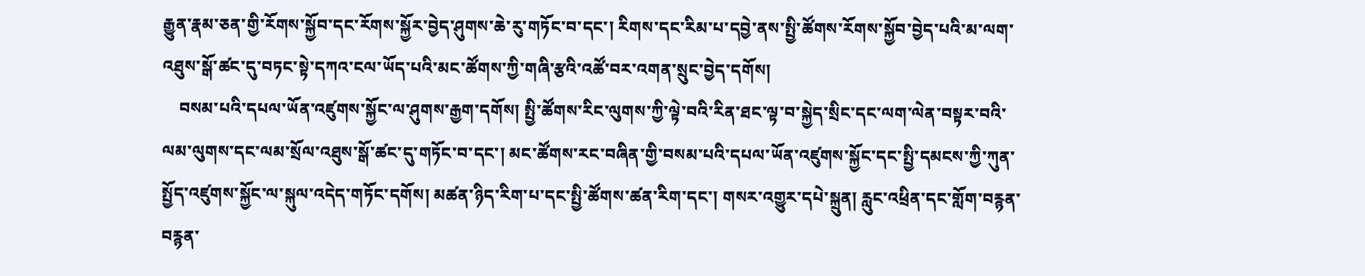རྒྱུན་རྣམ་ཅན་གྱི་རོགས་སྐྱོབ་དང་རོགས་སྐྱོར་བྱེད་ཤུགས་ཆེ་རུ་གཏོང་བ་དང་། རིགས་དང་རིམ་པ་དབྱེ་ནས་སྤྱི་ཚོགས་རོགས་སྐྱོབ་བྱེད་པའི་མ་ལག་འཐུས་སྒོ་ཚང་དུ་བཏང་སྟེ་དཀའ་ངལ་ཡོད་པའི་མང་ཚོགས་ཀྱི་གཞི་རྩའི་འཚོ་བར་འགན་སྲུང་བྱེད་དགོས།
    བསམ་པའི་དཔལ་ཡོན་འཛུགས་སྐྱོང་ལ་ཤུགས་རྒྱག་དགོས། སྤྱི་ཚོགས་རིང་ལུགས་ཀྱི་ལྟེ་བའི་རིན་ཐང་ལྟ་བ་སྐྱེད་སྲིང་དང་ལག་ལེན་བསྟར་བའི་ལམ་ལུགས་དང་ལམ་སྲོལ་འཐུས་སྒོ་ཚང་དུ་གཏོང་བ་དང་། མང་ཚོགས་རང་བཞིན་གྱི་བསམ་པའི་དཔལ་ཡོན་འཛུགས་སྐྱོང་དང་སྤྱི་དམངས་ཀྱི་ཀུན་སྤྱོད་འཛུགས་སྐྱོང་ལ་སྐུལ་འདེད་གཏོང་དགོས། མཚན་ཉིད་རིག་པ་དང་སྤྱི་ཚོགས་ཚན་རིག་དང་། གསར་འགྱུར་དཔེ་སྐྲུན། རླུང་འཕྲིན་དང་གློག་བརྙན་བརྙན་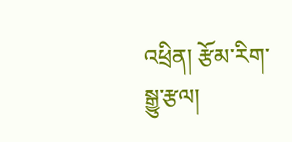འཕྲིན། རྩོམ་རིག་སྒྱུ་རྩལ།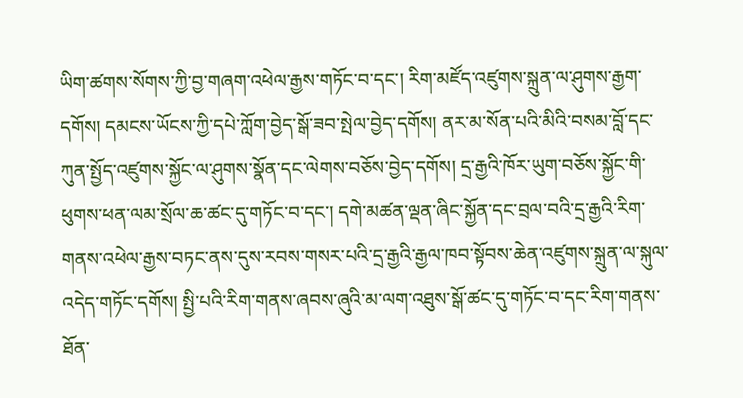ཡིག་ཚགས་སོགས་ཀྱི་བྱ་གཞག་འཕེལ་རྒྱས་གཏོང་བ་དང་། རིག་མཛོད་འཛུགས་སྐྲུན་ལ་ཤུགས་རྒྱག་དགོས། དམངས་ཡོངས་ཀྱི་དཔེ་ཀློག་བྱེད་སྒོ་ཟབ་སྤེལ་བྱེད་དགོས། ནར་མ་སོན་པའི་མིའི་བསམ་བློ་དང་ཀུན་སྤྱོད་འཛུགས་སྐྱོང་ལ་ཤུགས་སྣོན་དང་ལེགས་བཅོས་བྱེད་དགོས། དྲ་རྒྱའི་ཁོར་ཡུག་བཅོས་སྐྱོང་གི་ཕུགས་ཕན་ལམ་སྲོལ་ཆ་ཚང་དུ་གཏོང་བ་དང་། དགེ་མཚན་ལྡན་ཞིང་སྐྱོན་དང་བྲལ་བའི་དྲ་རྒྱའི་རིག་གནས་འཕེལ་རྒྱས་བཏང་ནས་དུས་རབས་གསར་པའི་དྲ་རྒྱའི་རྒྱལ་ཁབ་སྟོབས་ཆེན་འཛུགས་སྐྲུན་ལ་སྐུལ་འདེད་གཏོང་དགོས། སྤྱི་པའི་རིག་གནས་ཞབས་ཞུའི་མ་ལག་འཐུས་སྒོ་ཚང་དུ་གཏོང་བ་དང་རིག་གནས་ཐོན་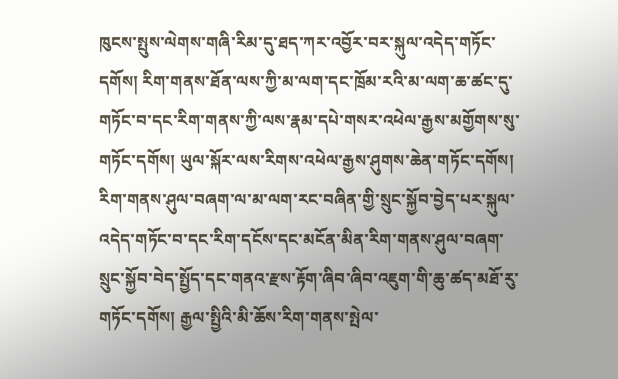ཁུངས་སྤུས་ལེགས་གཞི་རིམ་དུ་ཐད་ཀར་འབྱོར་བར་སྐུལ་འདེད་གཏོང་དགོས། རིག་གནས་ཐོན་ལས་ཀྱི་མ་ལག་དང་ཁྲོམ་རའི་མ་ལག་ཆ་ཚང་དུ་གཏོང་བ་དང་རིག་གནས་ཀྱི་ལས་རྣམ་དཔེ་གསར་འཕེལ་རྒྱས་མགྱོགས་སུ་གཏོང་དགོས། ཡུལ་སྐོར་ལས་རིགས་འཕེལ་རྒྱས་ཤུགས་ཆེན་གཏོང་དགོས། རིག་གནས་ཤུལ་བཞག་ལ་མ་ལག་རང་བཞིན་གྱི་སྲུང་སྐྱོབ་བྱེད་པར་སྐུལ་འདེད་གཏོང་བ་དང་རིག་དངོས་དང་མངོན་མིན་རིག་གནས་ཤུལ་བཞག་སྲུང་སྐྱོབ་བེད་སྤྱོད་དང་གནའ་རྫས་རྟོག་ཞིབ་ཞིབ་འཇུག་གི་ཆུ་ཚད་མཐོ་རུ་གཏོང་དགོས། རྒྱལ་སྤྱིའི་མི་ཆོས་རིག་གནས་སྤེལ་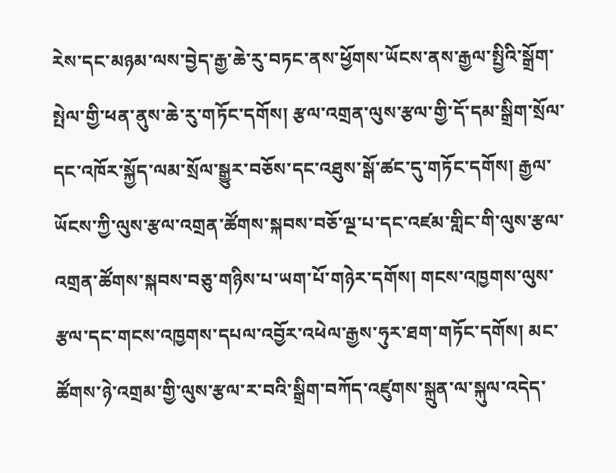རེས་དང་མཉམ་ལས་བྱེད་རྒྱ་ཆེ་རུ་བཏང་ནས་ཕྱོགས་ཡོངས་ནས་རྒྱལ་སྤྱིའི་སྒྲོག་སྤེལ་གྱི་ཕན་ནུས་ཆེ་རུ་གཏོང་དགོས། རྩལ་འགྲན་ལུས་རྩལ་གྱི་དོ་དམ་སྒྲིག་སྲོལ་དང་འཁོར་སྐྱོད་ལམ་སྲོལ་སྒྱུར་བཅོས་དང་འཐུས་སྒོ་ཚང་དུ་གཏོང་དགོས། རྒྱལ་ཡོངས་ཀྱི་ལུས་རྩལ་འགྲན་ཚོགས་སྐབས་བཅོ་ལྔ་པ་དང་འཛམ་གླིང་གི་ལུས་རྩལ་འགྲན་ཚོགས་སྐབས་བཅུ་གཉིས་པ་ཡག་པོ་གཉེར་དགོས། གངས་འཁྱགས་ལུས་རྩལ་དང་གངས་འཁྱགས་དཔལ་འབྱོར་འཕེལ་རྒྱས་ཧུར་ཐག་གཏོང་དགོས། མང་ཚོགས་ཉེ་འགྲམ་གྱི་ལུས་རྩལ་ར་བའི་སྒྲིག་བཀོད་འཛུགས་སྐྲུན་ལ་སྐུལ་འདེད་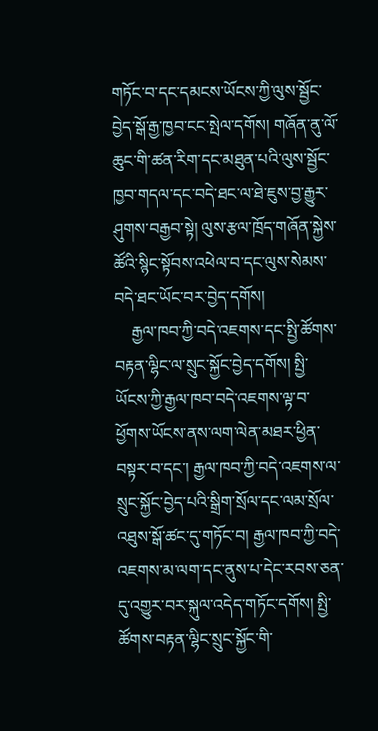གཏོང་བ་དང་དམངས་ཡོངས་ཀྱི་ལུས་སྦྱོང་བྱེད་སྒོ་རྒྱ་ཁྱབ་ངང་སྤེལ་དགོས། གཞོན་ནུ་ལོ་ཆུང་གི་ཚན་རིག་དང་མཐུན་པའི་ལུས་སྦྱོང་ཁྱབ་གདལ་དང་བདེ་ཐང་ལ་ཐེ་ཇུས་བྱ་རྒྱུར་ཤུགས་བརྒྱབ་སྟེ། ལུས་རྩལ་ཁྲོད་གཞོན་སྐྱེས་ཚོའི་སྙིང་སྟོབས་འཕེལ་བ་དང་ལུས་སེམས་བདེ་ཐང་ཡོང་བར་བྱེད་དགོས།
    རྒྱལ་ཁབ་ཀྱི་བདེ་འཇགས་དང་སྤྱི་ཚོགས་བརྟན་ལྷིང་ལ་སྲུང་སྐྱོང་བྱེད་དགོས། སྤྱི་ཡོངས་ཀྱི་རྒྱལ་ཁབ་བདེ་འཇགས་ལྟ་བ་ཕྱོགས་ཡོངས་ནས་ལག་ལེན་མཐར་ཕྱིན་བསྟར་བ་དང་། རྒྱལ་ཁབ་ཀྱི་བདེ་འཇགས་ལ་སྲུང་སྐྱོང་བྱེད་པའི་སྒྲིག་སྲོལ་དང་ལམ་སྲོལ་འཐུས་སྒོ་ཚང་དུ་གཏོང་བ། རྒྱལ་ཁབ་ཀྱི་བདེ་འཇགས་མ་ལག་དང་ནུས་པ་དེང་རབས་ཅན་དུ་འགྱུར་བར་སྐུལ་འདེད་གཏོང་དགོས། སྤྱི་ཚོགས་བརྟན་ལྷིང་སྲུང་སྐྱོང་གི་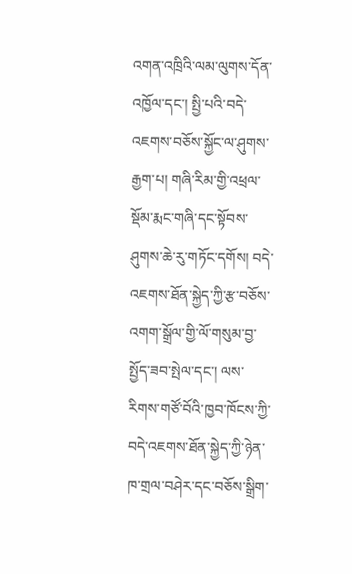འགན་འཁྲིའི་ལམ་ལུགས་དོན་འཁྱོལ་དང་། སྤྱི་པའི་བདེ་འཇགས་བཅོས་སྐྱོང་ལ་ཤུགས་རྒྱག་པ། གཞི་རིམ་གྱི་འཕྲལ་སྡོམ་རྨང་གཞི་དང་སྟོབས་ཤུགས་ཆེ་རུ་གཏོང་དགོས། བདེ་འཇགས་ཐོན་སྐྱེད་ཀྱི་རྩ་བཅོས་འགག་སྒྲོལ་གྱི་ལོ་གསུམ་བྱ་སྤྱོད་ཟབ་སྤེལ་དང་། ལས་རིགས་གཙོ་བོའི་ཁྱབ་ཁོངས་ཀྱི་བདེ་འཇགས་ཐོན་སྐྱེད་ཀྱི་ཉེན་ཁ་གྲལ་བཤེར་དང་བཅོས་སྒྲིག་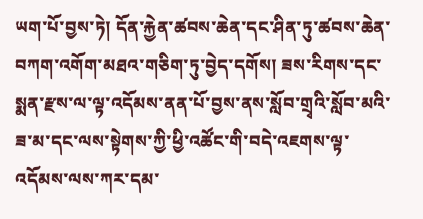ཡག་པོ་བྱས་ཏེ། དོན་རྐྱེན་ཚབས་ཆེན་དང་ཤིན་ཏུ་ཚབས་ཆེན་བཀག་འགོག་མཐའ་གཅིག་ཏུ་བྱེད་དགོས། ཟས་རིགས་དང་སྨན་རྫས་ལ་ལྟ་འདོམས་ནན་པོ་བྱས་ནས་སློབ་གྲྭའི་སློབ་མའི་ཟ་མ་དང་ལས་སྟེགས་ཀྱི་ཕྱི་འཚོང་གི་བདེ་འཇགས་ལྟ་འདོམས་ལས་ཀར་དམ་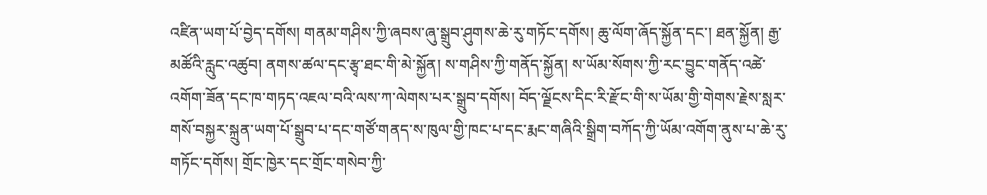འཛིན་ཡག་པོ་བྱེད་དགོས། གནམ་གཤིས་ཀྱི་ཞབས་ཞུ་སྒྲུབ་ཤུགས་ཆེ་རུ་གཏོང་དགོས། ཆུ་ལོག་ཞོད་སྐྱོན་དང་། ཐན་སྐྱོན། རྒྱ་མཚོའི་རླུང་འཚུབ། ནགས་ཚལ་དང་རྩྭ་ཐང་གི་མེ་སྐྱོན། ས་གཤིས་ཀྱི་གནོད་སྐྱོན། ས་ཡོམ་སོགས་ཀྱི་རང་བྱུང་གནོད་འཚེ་འགོག་ཟོན་དང་ཁ་གཏད་འཇལ་བའི་ལས་ཀ་ལེགས་པར་སྒྲུབ་དགོས། བོད་ལྗོངས་དིང་རི་རྫོང་གི་ས་ཡོམ་གྱི་གེགས་རྗེས་སླར་གསོ་བསྐྱར་སྐྲུན་ཡག་པོ་སྒྲུབ་པ་དང་གཙོ་གནད་ས་ཁུལ་གྱི་ཁང་པ་དང་རྨང་གཞིའི་སྒྲིག་བཀོད་ཀྱི་ཡོམ་འགོག་ནུས་པ་ཆེ་རུ་གཏོང་དགོས། གྲོང་ཁྱེར་དང་གྲོང་གསེབ་ཀྱི་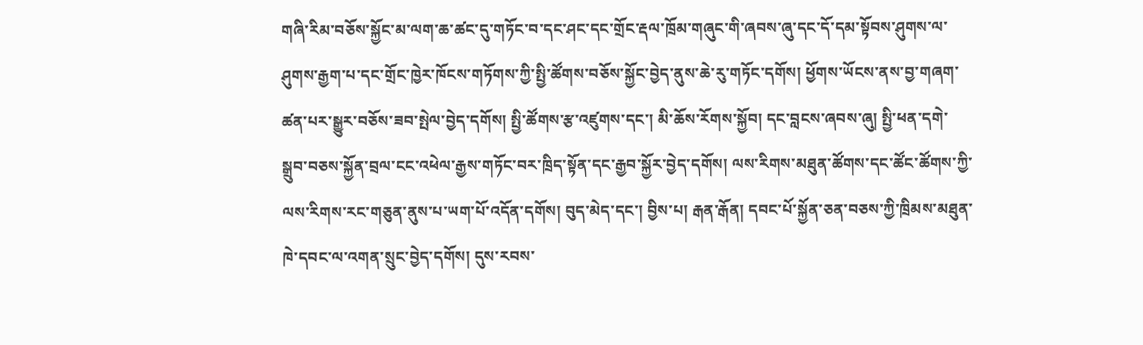གཞི་རིམ་བཅོས་སྐྱོང་མ་ལག་ཆ་ཚང་དུ་གཏོང་བ་དང་ཤང་དང་གྲོང་རྡལ་ཁྲོམ་གཞུང་གི་ཞབས་ཞུ་དང་དོ་དམ་སྟོབས་ཤུགས་ལ་ཤུགས་རྒྱག་པ་དང་གྲོང་ཁྱེར་ཁོངས་གཏོགས་ཀྱི་སྤྱི་ཚོགས་བཅོས་སྐྱོང་བྱེད་ནུས་ཆེ་རུ་གཏོང་དགོས། ཕྱོགས་ཡོངས་ནས་བྱ་གཞག་ཚན་པར་སྒྱུར་བཅོས་ཟབ་སྤེལ་བྱེད་དགོས། སྤྱི་ཚོགས་རྩ་འཛུགས་དང་། མི་ཆོས་རོགས་སྐྱོབ། དང་བླངས་ཞབས་ཞུ། སྤྱི་ཕན་དགེ་སྒྲུབ་བཅས་སྐྱོན་བྲལ་ངང་འཕེལ་རྒྱས་གཏོང་བར་ཁྲིད་སྟོན་དང་རྒྱབ་སྐྱོར་བྱེད་དགོས། ལས་རིགས་མཐུན་ཚོགས་དང་ཚོང་ཚོགས་ཀྱི་ལས་རིགས་རང་གཅུན་ནུས་པ་ཡག་པོ་འདོན་དགོས། བུད་མེད་དང་། བྱིས་པ། རྒན་རྒོན། དབང་པོ་སྐྱོན་ཅན་བཅས་ཀྱི་ཁྲིམས་མཐུན་ཁེ་དབང་ལ་འགན་སྲུང་བྱེད་དགོས། དུས་རབས་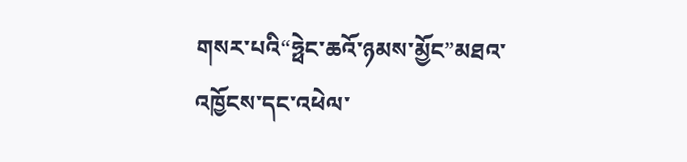གསར་པའི“ཧྥེང་ཆའོ་ཉམས་མྱོང”མཐའ་འཁྱོངས་དང་འཕེལ་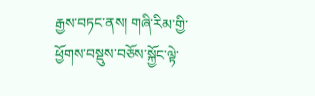རྒྱས་བཏང་ནས། གཞི་རིམ་གྱི་ཕྱོགས་བསྡུས་བཅོས་སྐྱོང་ལྟེ་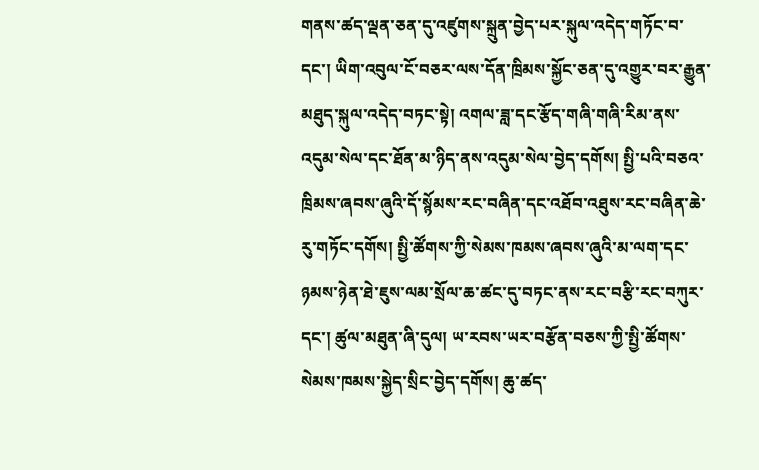གནས་ཚད་ལྡན་ཅན་དུ་འཛུགས་སྐྲུན་བྱེད་པར་སྐུལ་འདེད་གཏོང་བ་དང་། ཡིག་འབུལ་ངོ་བཅར་ལས་དོན་ཁྲིམས་སྐྱོང་ཅན་དུ་འགྱུར་བར་རྒྱུན་མཐུད་སྐུལ་འདེད་བཏང་སྟེ། འགལ་ཟླ་དང་རྩོད་གཞི་གཞི་རིམ་ནས་འདུམ་སེལ་དང་ཐོན་མ་ཉིད་ནས་འདུམ་སེལ་བྱེད་དགོས། སྤྱི་པའི་བཅའ་ཁྲིམས་ཞབས་ཞུའི་དོ་སྙོམས་རང་བཞིན་དང་འཐོབ་འཐུས་རང་བཞིན་ཆེ་རུ་གཏོང་དགོས། སྤྱི་ཚོགས་ཀྱི་སེམས་ཁམས་ཞབས་ཞུའི་མ་ལག་དང་ཉམས་ཉེན་ཐེ་ཇུས་ལམ་སྲོལ་ཆ་ཚང་དུ་བཏང་ནས་རང་བརྩི་རང་བཀུར་དང་། ཚུལ་མཐུན་ཞི་དུལ། ཡ་རབས་ཡར་བརྩོན་བཅས་ཀྱི་སྤྱི་ཚོགས་སེམས་ཁམས་སྐྱེད་སྲིང་བྱེད་དགོས། ཆུ་ཚད་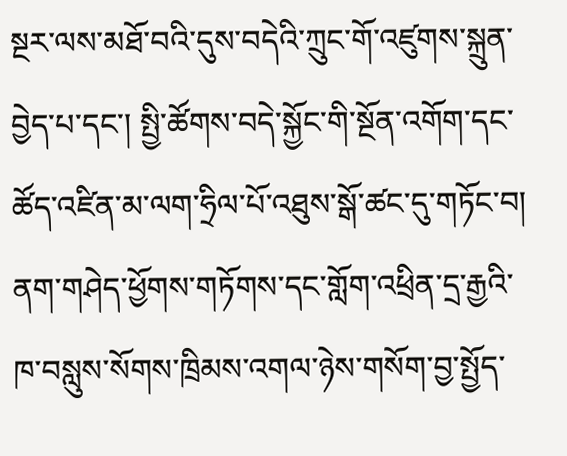སྔར་ལས་མཐོ་བའི་དུས་བདེའི་ཀྲུང་གོ་འཛུགས་སྐྲུན་བྱེད་པ་དང་། སྤྱི་ཚོགས་བདེ་སྐྱོང་གི་སྔོན་འགོག་དང་ཚོད་འཛིན་མ་ལག་ཧྲིལ་པོ་འཐུས་སྒོ་ཚང་དུ་གཏོང་བ། ནག་གཤེད་ཕྱོགས་གཏོགས་དང་གློག་འཕྲིན་དྲ་རྒྱའི་ཁ་བསླུས་སོགས་ཁྲིམས་འགལ་ཉེས་གསོག་བྱ་སྤྱོད་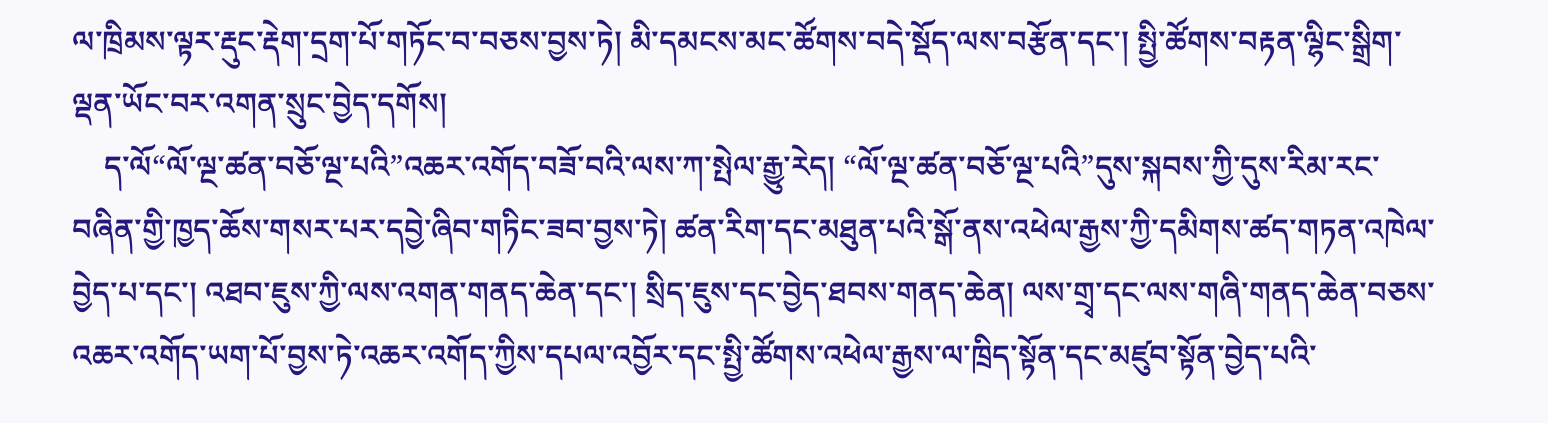ལ་ཁྲིམས་ལྟར་རྡུང་རྡེག་དྲག་པོ་གཏོང་བ་བཅས་བྱས་ཏེ། མི་དམངས་མང་ཚོགས་བདེ་སྡོད་ལས་བརྩོན་དང་། སྤྱི་ཚོགས་བརྟན་ལྷིང་སྒྲིག་ལྡན་ཡོང་བར་འགན་སྲུང་བྱེད་དགོས།
    ད་ལོ“ལོ་ལྔ་ཚན་བཅོ་ལྔ་པའི”འཆར་འགོད་བཟོ་བའི་ལས་ཀ་སྤེལ་རྒྱུ་རེད། “ལོ་ལྔ་ཚན་བཅོ་ལྔ་པའི”དུས་སྐབས་ཀྱི་དུས་རིམ་རང་བཞིན་གྱི་ཁྱད་ཆོས་གསར་པར་དབྱེ་ཞིབ་གཏིང་ཟབ་བྱས་ཏེ། ཚན་རིག་དང་མཐུན་པའི་སྒོ་ནས་འཕེལ་རྒྱས་ཀྱི་དམིགས་ཚད་གཏན་འཁེལ་བྱེད་པ་དང་། འཐབ་ཇུས་ཀྱི་ལས་འགན་གནད་ཆེན་དང་། སྲིད་ཇུས་དང་བྱེད་ཐབས་གནད་ཆེན། ལས་གྲྭ་དང་ལས་གཞི་གནད་ཆེན་བཅས་འཆར་འགོད་ཡག་པོ་བྱས་ཏེ་འཆར་འགོད་ཀྱིས་དཔལ་འབྱོར་དང་སྤྱི་ཚོགས་འཕེལ་རྒྱས་ལ་ཁྲིད་སྟོན་དང་མཛུབ་སྟོན་བྱེད་པའི་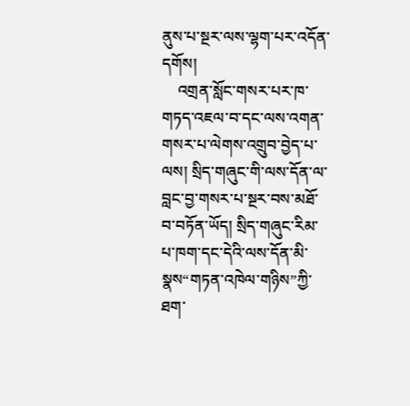ནུས་པ་སྔར་ལས་ལྷག་པར་འདོན་དགོས།
    འགྲན་སློང་གསར་པར་ཁ་གཏད་འཇལ་བ་དང་ལས་འགན་གསར་པ་ལེགས་འགྲུབ་བྱེད་པ་ལས། སྲིད་གཞུང་གི་ལས་དོན་ལ་བླང་བྱ་གསར་པ་སྔར་བས་མཐོ་བ་བཏོན་ཡོད། སྲིད་གཞུང་རིམ་པ་ཁག་དང་དེའི་ལས་དོན་མི་སྣས“གཏན་འཁེལ་གཉིས”ཀྱི་ཐག་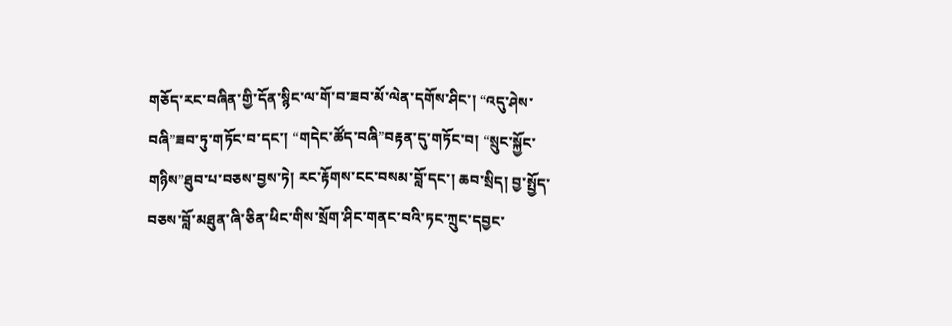གཅོད་རང་བཞིན་གྱི་དོན་སྙིང་ལ་གོ་བ་ཟབ་མོ་ལེན་དགོས་ཤིང་། “འདུ་ཤེས་བཞི”ཟབ་ཏུ་གཏོང་བ་དང་། “གདེང་ཚོད་བཞི”བརྟན་དུ་གཏོང་བ། “སྲུང་སྐྱོང་གཉིས”ཐུབ་པ་བཅས་བྱས་ཏེ། རང་རྟོགས་ངང་བསམ་བློ་དང་། ཆབ་སྲིད། བྱ་སྤྱོད་བཅས་བློ་མཐུན་ཞི་ཅིན་ཕིང་གིས་སྲོག་ཤིང་གནང་བའི་ཏང་ཀྲུང་དབྱང་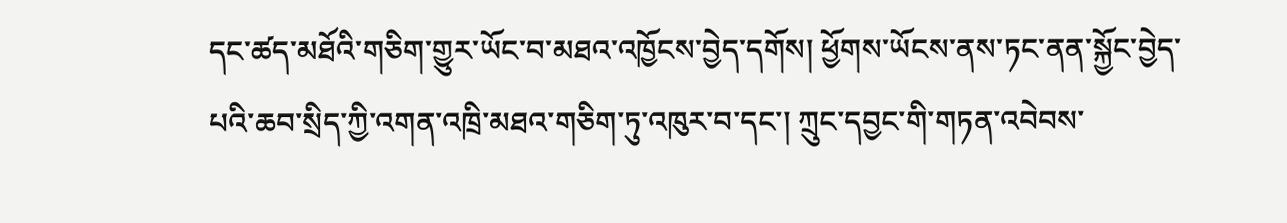དང་ཚད་མཐོའི་གཅིག་གྱུར་ཡོང་བ་མཐའ་འཁྱོངས་བྱེད་དགོས། ཕྱོགས་ཡོངས་ནས་ཏང་ནན་སྐྱོང་བྱེད་པའི་ཆབ་སྲིད་ཀྱི་འགན་འཁྲི་མཐའ་གཅིག་ཏུ་འཁུར་བ་དང་། ཀྲུང་དབྱང་གི་གཏན་འབེབས་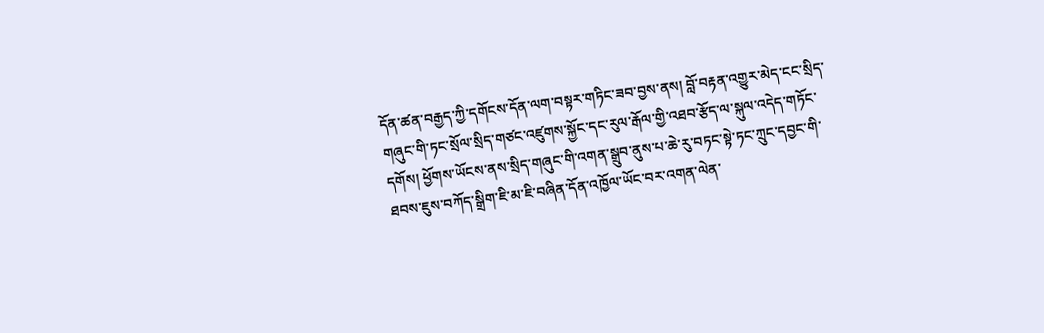དོན་ཚན་བརྒྱད་ཀྱི་དགོངས་དོན་ལག་བསྟར་གཏིང་ཟབ་བྱས་ནས། བློ་བརྟན་འགྱུར་མེད་ངང་སྲིད་གཞུང་གི་ཏང་སྲོལ་སྲིད་གཙང་འཛུགས་སྐྱོང་དང་རུལ་རྒོལ་གྱི་འཐབ་རྩོད་ལ་སྐུལ་འདེད་གཏོང་དགོས། ཕྱོགས་ཡོངས་ནས་སྲིད་གཞུང་གི་འགན་སྒྲུབ་ནུས་པ་ཆེ་རུ་བཏང་སྟེ་ཏང་ཀྲུང་དབྱང་གི་ཐབས་ཇུས་བཀོད་སྒྲིག་ཇི་མ་ཇི་བཞིན་དོན་འཁྱོལ་ཡོང་བར་འགན་ལེན་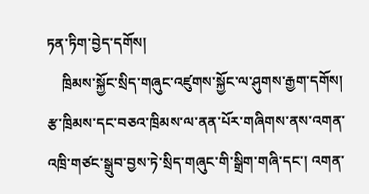ཏན་ཏིག་བྱེད་དགོས།
    ཁྲིམས་སྐྱོང་སྲིད་གཞུང་འཛུགས་སྐྱོང་ལ་ཤུགས་རྒྱག་དགོས། རྩ་ཁྲིམས་དང་བཅའ་ཁྲིམས་ལ་ནན་པོར་གཞིགས་ནས་འགན་འཁྲི་གཙང་སྒྲུབ་བྱས་ཏེ་སྲིད་གཞུང་གི་སྒྲིག་གཞི་དང་། འགན་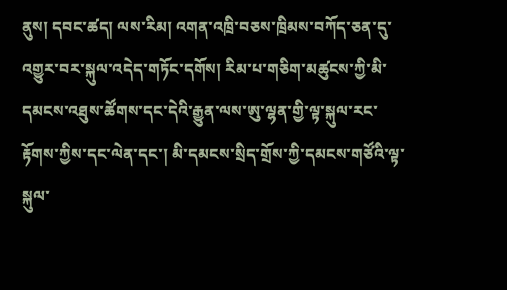ནུས། དབང་ཚད། ལས་རིམ། འགན་འཁྲི་བཅས་ཁྲིམས་བཀོད་ཅན་དུ་འགྱུར་བར་སྐུལ་འདེད་གཏོང་དགོས། རིམ་པ་གཅིག་མཚུངས་ཀྱི་མི་དམངས་འཐུས་ཚོགས་དང་དེའི་རྒྱུན་ལས་ཨུ་ལྷན་གྱི་ལྟ་སྐུལ་རང་རྟོགས་ཀྱིས་དང་ལེན་དང་། མི་དམངས་སྲིད་གྲོས་ཀྱི་དམངས་གཙོའི་ལྟ་སྐུལ་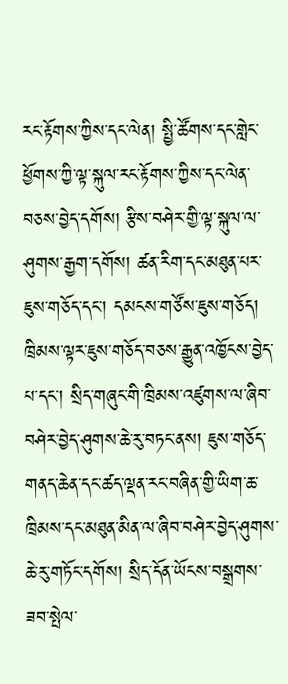རང་རྟོགས་ཀྱིས་དང་ལེན། སྤྱི་ཚོགས་དང་གླེང་ཕྱོགས་ཀྱི་ལྟ་སྐུལ་རང་རྟོགས་ཀྱིས་དང་ལེན་བཅས་བྱེད་དགོས། རྩིས་བཤེར་གྱི་ལྟ་སྐུལ་ལ་ཤུགས་རྒྱག་དགོས། ཚན་རིག་དང་མཐུན་པར་ཇུས་གཅོད་དང་། དམངས་གཙོས་ཇུས་གཅོད། ཁྲིམས་ལྟར་ཇུས་གཅོད་བཅས་རྒྱུན་འཁྱོངས་བྱེད་པ་དང་། སྲིད་གཞུང་གི་ཁྲིམས་འཛུགས་ལ་ཞིབ་བཤེར་བྱེད་ཤུགས་ཆེ་རུ་བཏང་ནས། ཇུས་གཅོད་གནད་ཆེན་དང་ཚད་ལྡན་རང་བཞིན་གྱི་ཡིག་ཆ་ཁྲིམས་དང་མཐུན་མིན་ལ་ཞིབ་བཤེར་བྱེད་ཤུགས་ཆེ་རུ་གཏོང་དགོས། སྲིད་དོན་ཡོངས་བསྒྲགས་ཟབ་སྤེལ་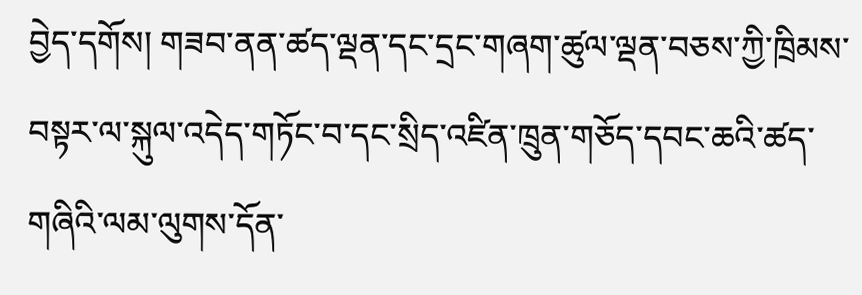བྱེད་དགོས། གཟབ་ནན་ཚད་ལྡན་དང་དྲང་གཞག་ཚུལ་ལྡན་བཅས་ཀྱི་ཁྲིམས་བསྟར་ལ་སྐུལ་འདེད་གཏོང་བ་དང་སྲིད་འཛིན་ཁྲུན་གཅོད་དབང་ཆའི་ཚད་གཞིའི་ལམ་ལུགས་དོན་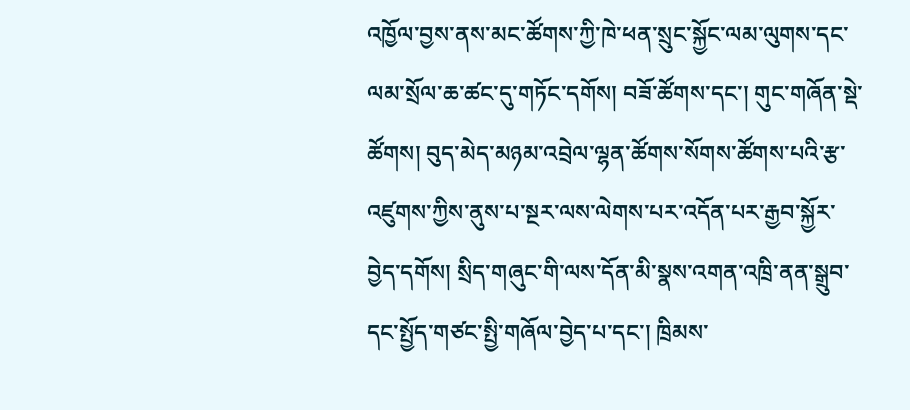འཁྱོལ་བྱས་ནས་མང་ཚོགས་ཀྱི་ཁེ་ཕན་སྲུང་སྐྱོང་ལམ་ལུགས་དང་ལམ་སྲོལ་ཆ་ཚང་དུ་གཏོང་དགོས། བཟོ་ཚོགས་དང་། གུང་གཞོན་སྡེ་ཚོགས། བུད་མེད་མཉམ་འབྲེལ་ལྷན་ཚོགས་སོགས་ཚོགས་པའི་རྩ་འཛུགས་ཀྱིས་ནུས་པ་སྔར་ལས་ལེགས་པར་འདོན་པར་རྒྱབ་སྐྱོར་བྱེད་དགོས། སྲིད་གཞུང་གི་ལས་དོན་མི་སྣས་འགན་འཁྲི་ནན་སྒྲུབ་དང་སྤྱོད་གཙང་སྤྱི་གཞོལ་བྱེད་པ་དང་། ཁྲིམས་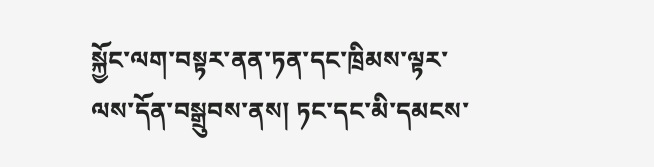སྐྱོང་ལག་བསྟར་ནན་ཏན་དང་ཁྲིམས་ལྟར་ལས་དོན་བསྒྲུབས་ནས། ཏང་དང་མི་དམངས་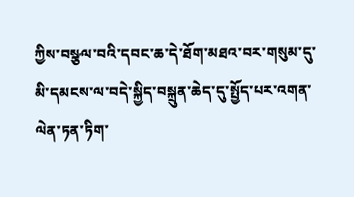ཀྱིས་བསྩལ་བའི་དབང་ཆ་དེ་ཐོག་མཐའ་བར་གསུམ་དུ་མི་དམངས་ལ་བདེ་སྐྱིད་བསྐྲུན་ཆེད་དུ་སྤྱོད་པར་འགན་ལེན་ཏན་ཏིག་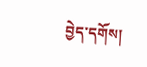བྱེད་དགོས།